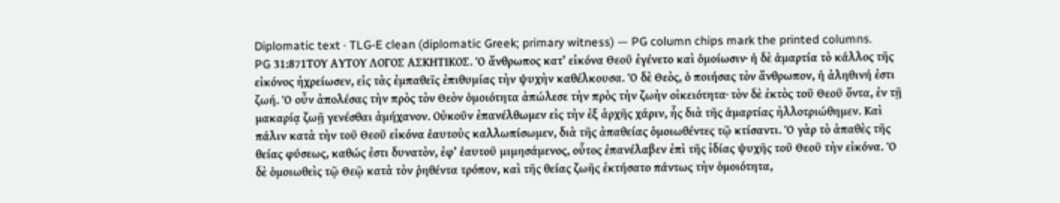Diplomatic text · TLG-E clean (diplomatic Greek; primary witness) — PG column chips mark the printed columns.
PG 31:871ΤΟΥ ΑΥΤΟΥ ΛΟΓΟΣ ΑΣΚΗΤΙΚΟΣ. Ὁ ἄνθρωπος κατ’ εἰκόνα Θεοῦ ἐγένετο καὶ ὁμοίωσιν· ἡ δὲ ἁμαρτία τὸ κάλλος τῆς εἰκόνος ἠχρείωσεν, εἰς τὰς ἐμπαθεῖς ἐπιθυμίας τὴν ψυχὴν καθέλκουσα. Ὁ δὲ Θεὸς, ὁ ποιήσας τὸν ἄνθρωπον, ἡ ἀληθινή ἐστι ζωή. Ὁ οὖν ἀπολέσας τὴν πρὸς τὸν Θεὸν ὁμοιότητα ἀπώλεσε τὴν πρὸς τὴν ζωὴν οἰκειότητα· τὸν δὲ ἐκτὸς τοῦ Θεοῦ ὄντα, ἐν τῇ μακαρίᾳ ζωῇ γενέσθαι ἀμήχανον. Οὐκοῦν ἐπανέλθωμεν εἰς τὴν ἐξ ἀρχῆς χάριν, ἧς διὰ τῆς ἁμαρτίας ἠλλοτριώθημεν. Καὶ πάλιν κατὰ τὴν τοῦ Θεοῦ εἰκόνα ἑαυτοὺς καλλωπίσωμεν, διὰ τῆς ἀπαθείας ὁμοιωθέντες τῷ κτίσαντι. Ὁ γὰρ τὸ ἀπαθὲς τῆς θείας φύσεως, καθώς ἐστι δυνατὸν, ἐφ’ ἑαυτοῦ μιμησάμενος, οὗτος ἐπανέλαβεν ἐπὶ τῆς ἰδίας ψυχῆς τοῦ Θεοῦ τὴν εἰκόνα. Ὁ δὲ ὁμοιωθεὶς τῷ Θεῷ κατὰ τὸν ῥηθέντα τρόπον, καὶ τῆς θείας ζωῆς ἐκτήσατο πάντως τὴν ὁμοιότητα,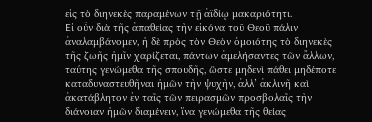εἰς τὸ διηνεκὲς παραμένων τῇ ἀϊδίῳ μακαριότητι.
Εἰ οὖν διὰ τῆς ἀπαθείας τὴν εἰκόνα τοῦ Θεοῦ πάλιν ἀναλαμβάνομεν, ἡ δὲ πρὸς τὸν Θεὸν ὁμοιότης τὸ διηνεκὲς τῆς ζωῆς ἡμῖν χαρίζεται, πάντων ἀμελήσαντες τῶν ἄλλων, ταύτης γενώμεθα τῆς σπουδῆς, ὥστε μηδενὶ πάθει μηδέποτε καταδυναστευθῆναι ἡμῶν τὴν ψυχὴν, ἀλλ’ ἀκλινῆ καὶ ἀκατάβλητον ἐν ταῖς τῶν πειρασμῶν προσβολαῖς τὴν διάνοιαν ἡμῶν διαμένειν, ἵνα γενώμεθα τῆς θείας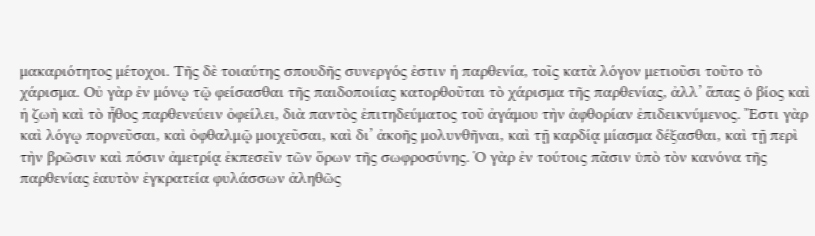μακαριότητος μέτοχοι. Τῆς δὲ τοιαύτης σπουδῆς συνεργός ἐστιν ἡ παρθενία, τοῖς κατὰ λόγον μετιοῦσι τοῦτο τὸ χάρισμα. Οὐ γὰρ ἐν μόνῳ τῷ φείσασθαι τῆς παιδοποιίας κατορθοῦται τὸ χάρισμα τῆς παρθενίας, ἀλλ’ ἅπας ὁ βίος καὶ ἡ ζωὴ καὶ τὸ ἦθος παρθενεύειν ὀφείλει, διὰ παντὸς ἐπιτηδεύματος τοῦ ἀγάμου τὴν ἀφθορίαν ἐπιδεικνύμενος. Ἔστι γὰρ καὶ λόγῳ πορνεῦσαι, καὶ ὀφθαλμῷ μοιχεῦσαι, καὶ δι’ ἀκοῆς μολυνθῆναι, καὶ τῇ καρδίᾳ μίασμα δέξασθαι, καὶ τῇ περὶ τὴν βρῶσιν καὶ πόσιν ἀμετρίᾳ ἐκπεσεῖν τῶν ὅρων τῆς σωφροσύνης. Ὁ γὰρ ἐν τούτοις πᾶσιν ὑπὸ τὸν κανόνα τῆς παρθενίας ἑαυτὸν ἐγκρατεία φυλάσσων ἀληθῶς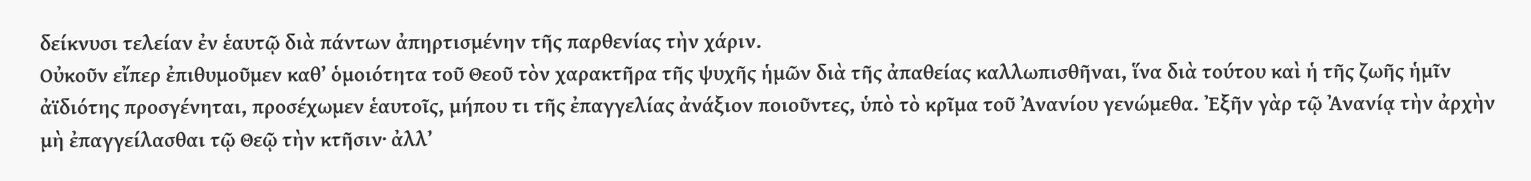δείκνυσι τελείαν ἐν ἑαυτῷ διὰ πάντων ἀπηρτισμένην τῆς παρθενίας τὴν χάριν.
Οὐκοῦν εἴπερ ἐπιθυμοῦμεν καθ’ ὁμοιότητα τοῦ Θεοῦ τὸν χαρακτῆρα τῆς ψυχῆς ἡμῶν διὰ τῆς ἀπαθείας καλλωπισθῆναι, ἵνα διὰ τούτου καὶ ἡ τῆς ζωῆς ἡμῖν ἀϊδιότης προσγένηται, προσέχωμεν ἑαυτοῖς, μήπου τι τῆς ἐπαγγελίας ἀνάξιον ποιοῦντες, ὑπὸ τὸ κρῖμα τοῦ Ἀνανίου γενώμεθα. Ἐξῆν γὰρ τῷ Ἀνανίᾳ τὴν ἀρχὴν μὴ ἐπαγγείλασθαι τῷ Θεῷ τὴν κτῆσιν· ἀλλ’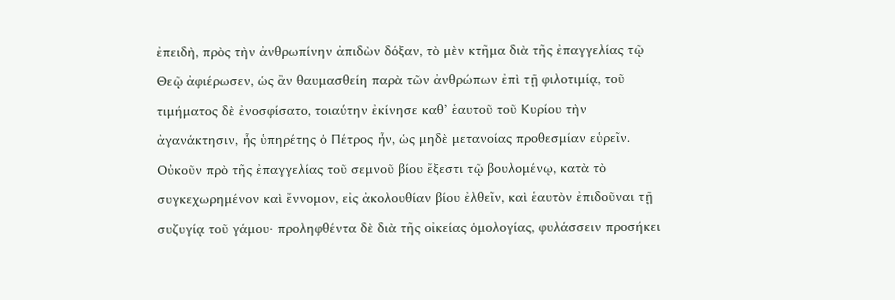ἐπειδὴ, πρὸς τὴν ἀνθρωπίνην ἀπιδὼν δόξαν, τὸ μὲν κτῆμα διὰ τῆς ἐπαγγελίας τῷ Θεῷ ἀφιέρωσεν, ὡς ἂν θαυμασθείη παρὰ τῶν ἀνθρώπων ἐπὶ τῇ φιλοτιμίᾳ, τοῦ τιμήματος δὲ ἐνοσφίσατο, τοιαύτην ἐκίνησε καθ’ ἑαυτοῦ τοῦ Κυρίου τὴν ἀγανάκτησιν, ἧς ὑπηρέτης ὁ Πέτρος ἦν, ὡς μηδὲ μετανοίας προθεσμίαν εὑρεῖν. Οὐκοῦν πρὸ τῆς ἐπαγγελίας τοῦ σεμνοῦ βίου ἔξεστι τῷ βουλομένῳ, κατὰ τὸ συγκεχωρημένον καὶ ἔννομον, εἰς ἀκολουθίαν βίου ἐλθεῖν, καὶ ἑαυτὸν ἐπιδοῦναι τῇ συζυγίᾳ τοῦ γάμου· προληφθέντα δὲ διὰ τῆς οἰκείας ὁμολογίας, φυλάσσειν προσήκει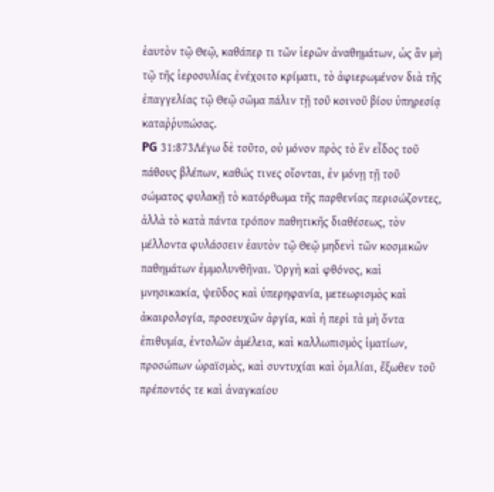ἑαυτὸν τῷ Θεῷ, καθάπερ τι τῶν ἱερῶν ἀναθημάτων, ὡς ἂν μὴ τῷ τῆς ἱεροσυλίας ἐνέχοιτο κρίματι, τὸ ἀφιερωμένον διὰ τῆς ἐπαγγελίας τῷ Θεῷ σῶμα πάλιν τῇ τοῦ κοινοῦ βίου ὑπηρεσίᾳ καταῤῥυπώσας.
PG 31:873Λέγω δὲ τοῦτο, οὐ μόνον πρὸς τὸ ἓν εἶδος τοῦ πάθους βλέπων, καθώς τινες οἴονται, ἐν μόνῃ τῇ τοῦ σώματος φυλακῇ τὸ κατόρθωμα τῆς παρθενίας περισώζοντες, ἀλλὰ τὸ κατὰ πάντα τρόπον παθητικῆς διαθέσεως, τὸν μέλλοντα φυλάσσειν ἑαυτὸν τῷ Θεῷ μηδενὶ τῶν κοσμικῶν παθημάτων ἐμμολυνθῆναι. Ὀργὴ καὶ φθόνος, καὶ μνησικακία, ψεῦδος καὶ ὑπερηφανία, μετεωρισμὸς καὶ ἀκαιρολογία, προσευχῶν ἀργία, καὶ ἡ περὶ τὰ μὴ ὄντα ἐπιθυμία, ἐντολῶν ἀμέλεια, καὶ καλλωπισμὸς ἱματίων, προσώπων ὡραϊσμὸς, καὶ συντυχίαι καὶ ὁμιλίαι, ἔξωθεν τοῦ πρέποντός τε καὶ ἀναγκαίου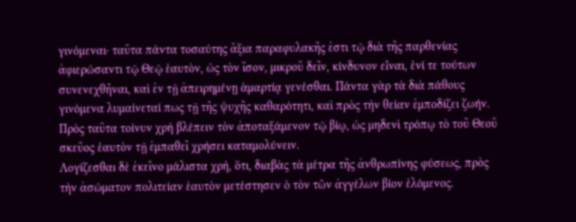γινόμεναι· ταῦτα πάντα τοσαύτης ἄξια παραφυλακῆς ἐστι τῷ διὰ τῆς παρθενίας ἀφιερώσαντι τῷ Θεῷ ἑαυτὸν, ὡς τὸν ἴσον, μικροῦ δεῖν, κίνδυνον εἶναι, ἑνί τε τούτων συνενεχθῆναι, καὶ ἐν τῇ ἀπειρημένῃ ἁμαρτίᾳ γενέσθαι. Πάντα γὰρ τὰ διὰ πάθους γινόμενα λυμαίνεταί πως τῇ τῆς ψυχῆς καθαρότητι, καὶ πρὸς τὴν θείαν ἐμποδίζει ζωήν. Πρὸς ταῦτα τοίνυν χρὴ βλέπειν τὸν ἀποταξάμενον τῷ βίῳ, ὡς μηδενὶ τρόπῳ τὸ τοῦ Θεοῦ σκεῦος ἑαυτὸν τῇ ἐμπαθεῖ χρήσει καταμολύνειν.
Λογίζεσθαι δὲ ἐκεῖνο μάλιστα χρὴ, ὅτι, διαβὰς τὰ μέτρα τῆς ἀνθρωπίνης φύσεως, πρὸς τὴν ἀσώματον πολιτείαν ἑαυτὸν μετέστησεν ὁ τὸν τῶν ἀγγέλων βίον ἑλόμενος.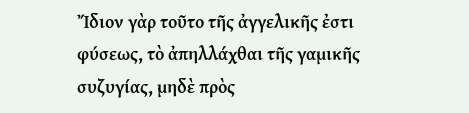Ἴδιον γὰρ τοῦτο τῆς ἀγγελικῆς ἐστι φύσεως, τὸ ἀπηλλάχθαι τῆς γαμικῆς συζυγίας, μηδὲ πρὸς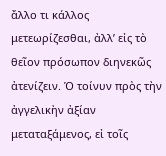ἄλλο τι κάλλος μετεωρίζεσθαι, ἀλλ’ εἰς τὸ θεῖον πρόσωπον διηνεκῶς ἀτενίζειν. Ὁ τοίνυν πρὸς τὴν ἀγγελικὴν ἀξίαν μεταταξάμενος, εἰ τοῖς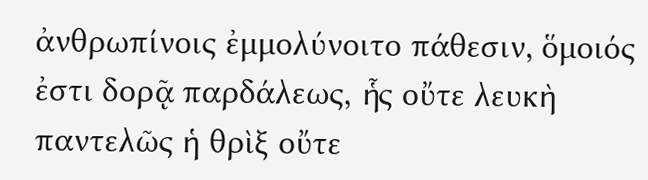ἀνθρωπίνοις ἐμμολύνοιτο πάθεσιν, ὅμοιός ἐστι δορᾷ παρδάλεως, ἧς οὔτε λευκὴ παντελῶς ἡ θρὶξ οὔτε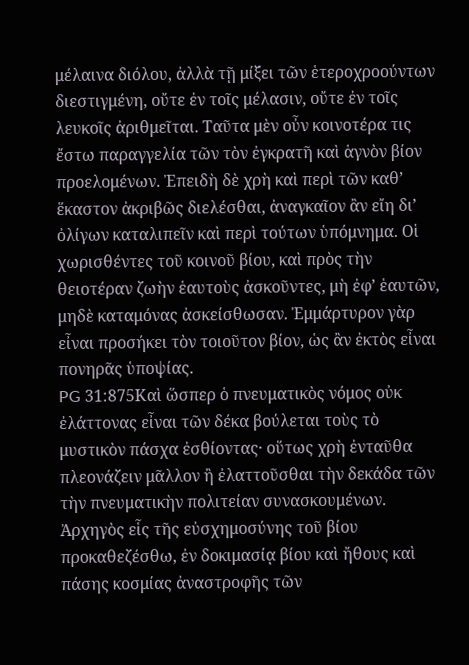μέλαινα διόλου, ἀλλὰ τῇ μίξει τῶν ἑτεροχροούντων διεστιγμένη, οὔτε ἐν τοῖς μέλασιν, οὔτε ἐν τοῖς λευκοῖς ἀριθμεῖται. Ταῦτα μὲν οὖν κοινοτέρα τις ἔστω παραγγελία τῶν τὸν ἐγκρατῆ καὶ ἁγνὸν βίον προελομένων. Ἐπειδὴ δὲ χρὴ καὶ περὶ τῶν καθ’ ἕκαστον ἀκριβῶς διελέσθαι, ἀναγκαῖον ἂν εἴη δι’ ὀλίγων καταλιπεῖν καὶ περὶ τούτων ὑπόμνημα. Οἱ χωρισθέντες τοῦ κοινοῦ βίου, καὶ πρὸς τὴν θειοτέραν ζωὴν ἑαυτοὺς ἀσκοῦντες, μὴ ἐφ’ ἑαυτῶν, μηδὲ καταμόνας ἀσκείσθωσαν. Ἐμμάρτυρον γὰρ εἶναι προσήκει τὸν τοιοῦτον βίον, ὡς ἂν ἐκτὸς εἶναι πονηρᾶς ὑποψίας.
PG 31:875Καὶ ὥσπερ ὁ πνευματικὸς νόμος οὐκ ἐλάττονας εἶναι τῶν δέκα βούλεται τοὺς τὸ μυστικὸν πάσχα ἐσθίοντας· οὕτως χρὴ ἐνταῦθα πλεονάζειν μᾶλλον ἢ ἐλαττοῦσθαι τὴν δεκάδα τῶν τὴν πνευματικὴν πολιτείαν συνασκουμένων. Ἀρχηγὸς εἷς τῆς εὐσχημοσύνης τοῦ βίου προκαθεζέσθω, ἐν δοκιμασίᾳ βίου καὶ ἤθους καὶ πάσης κοσμίας ἀναστροφῆς τῶν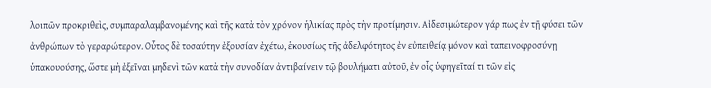λοιπῶν προκριθεὶς, συμπαραλαμβανομένης καὶ τῆς κατὰ τὸν χρόνον ἡλικίας πρὸς τὴν προτίμησιν. Αἰδεσιμώτερον γάρ πως ἐν τῇ φύσει τῶν ἀνθρώπων τὸ γεραρώτερον. Οὗτος δὲ τοσαύτην ἐξουσίαν ἐχέτω, ἑκουσίως τῆς ἀδελφότητος ἐν εὐπειθείᾳ μόνον καὶ ταπεινοφροσύνῃ ὑπακουούσης, ὥστε μὴ ἐξεῖναι μηδενὶ τῶν κατὰ τὴν συνοδίαν ἀντιβαίνειν τῷ βουλήματι αὐτοῦ, ἐν οἷς ὑφηγεῖταί τι τῶν εἰς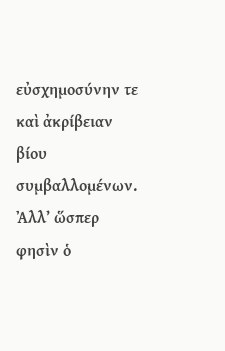εὐσχημοσύνην τε καὶ ἀκρίβειαν βίου συμβαλλομένων. Ἀλλ’ ὥσπερ φησὶν ὁ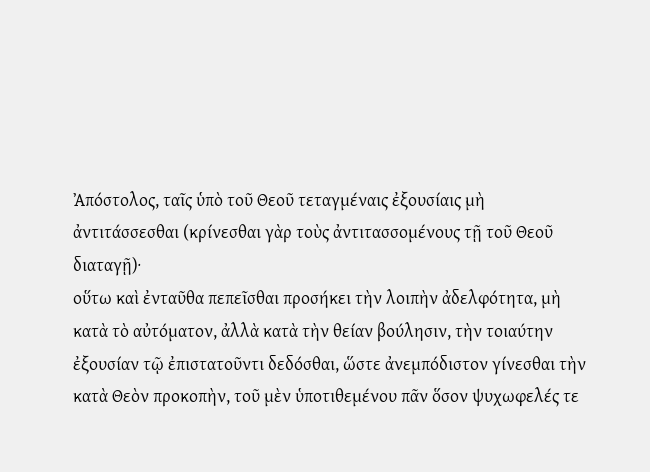Ἀπόστολος, ταῖς ὑπὸ τοῦ Θεοῦ τεταγμέναις ἐξουσίαις μὴ ἀντιτάσσεσθαι (κρίνεσθαι γὰρ τοὺς ἀντιτασσομένους τῇ τοῦ Θεοῦ διαταγῇ)·
οὕτω καὶ ἐνταῦθα πεπεῖσθαι προσήκει τὴν λοιπὴν ἀδελφότητα, μὴ κατὰ τὸ αὐτόματον, ἀλλὰ κατὰ τὴν θείαν βούλησιν, τὴν τοιαύτην ἐξουσίαν τῷ ἐπιστατοῦντι δεδόσθαι, ὥστε ἀνεμπόδιστον γίνεσθαι τὴν κατὰ Θεὸν προκοπὴν, τοῦ μὲν ὑποτιθεμένου πᾶν ὅσον ψυχωφελές τε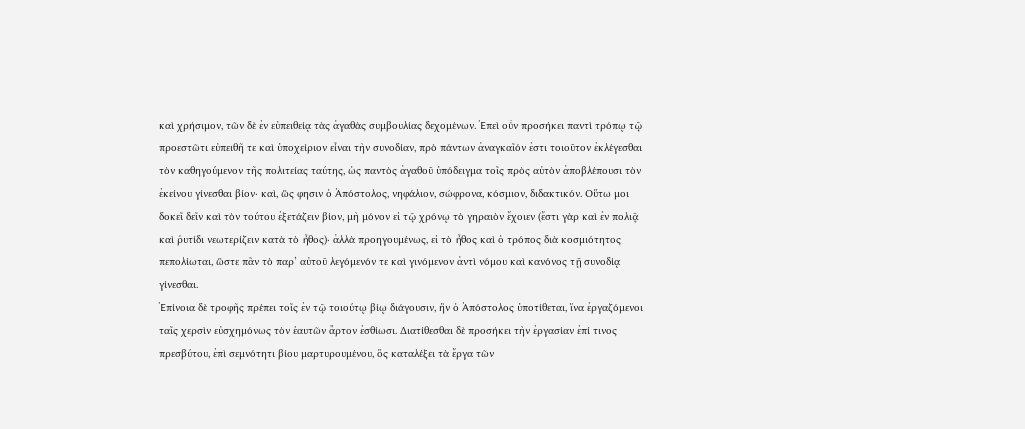καὶ χρήσιμον, τῶν δὲ ἐν εὐπειθείᾳ τὰς ἀγαθὰς συμβουλίας δεχομένων. Ἐπεὶ οὖν προσήκει παντὶ τρόπῳ τῷ προεστῶτι εὐπειθῆ τε καὶ ὑποχείριον εἶναι τὴν συνοδίαν, πρὸ πάντων ἀναγκαῖόν ἐστι τοιοῦτον ἐκλέγεσθαι τὸν καθηγούμενον τῆς πολιτείας ταύτης, ὡς παντὸς ἀγαθοῦ ὑπόδειγμα τοῖς πρὸς αὐτὸν ἀποβλέπουσι τὸν ἐκείνου γίνεσθαι βίον· καὶ, ὥς φησιν ὁ Ἀπόστολος, νηφάλιον, σώφρονα, κόσμιον, διδακτικόν. Οὕτω μοι δοκεῖ δεῖν καὶ τὸν τούτου ἐξετάζειν βίον, μὴ μόνον εἰ τῷ χρόνῳ τὸ γηραιὸν ἔχοιεν (ἔστι γὰρ καὶ ἐν πολιᾷ καὶ ῥυτίδι νεωτερίζειν κατὰ τὸ ἦθος)· ἀλλὰ προηγουμένως, εἰ τὸ ἦθος καὶ ὁ τρόπος διὰ κοσμιότητος πεπολίωται, ὥστε πᾶν τὸ παρ’ αὐτοῦ λεγόμενόν τε καὶ γινόμενον ἀντὶ νόμου καὶ κανόνος τῇ συνοδίᾳ γίνεσθαι.
Ἐπίνοια δὲ τροφῆς πρέπει τοῖς ἐν τῷ τοιούτῳ βίῳ διάγουσιν, ἣν ὁ Ἀπόστολος ὑποτίθεται, ἵνα ἐργαζόμενοι ταῖς χερσὶν εὐσχημόνως τὸν ἑαυτῶν ἄρτον ἐσθίωσι. Διατίθεσθαι δὲ προσήκει τὴν ἐργασίαν ἐπί τινος πρεσβύτου, ἐπὶ σεμνότητι βίου μαρτυρουμένου, ὃς καταλέξει τὰ ἔργα τῶν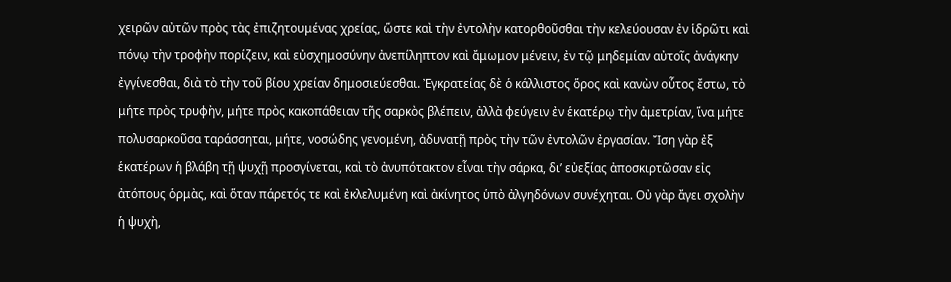χειρῶν αὐτῶν πρὸς τὰς ἐπιζητουμένας χρείας, ὥστε καὶ τὴν ἐντολὴν κατορθοῦσθαι τὴν κελεύουσαν ἐν ἱδρῶτι καὶ πόνῳ τὴν τροφὴν πορίζειν, καὶ εὐσχημοσύνην ἀνεπίληπτον καὶ ἄμωμον μένειν, ἐν τῷ μηδεμίαν αὐτοῖς ἀνάγκην ἐγγίνεσθαι, διὰ τὸ τὴν τοῦ βίου χρείαν δημοσιεύεσθαι. Ἐγκρατείας δὲ ὁ κάλλιστος ὅρος καὶ κανὼν οὗτος ἔστω, τὸ μήτε πρὸς τρυφὴν, μήτε πρὸς κακοπάθειαν τῆς σαρκὸς βλέπειν, ἀλλὰ φεύγειν ἐν ἑκατέρῳ τὴν ἀμετρίαν, ἵνα μήτε πολυσαρκοῦσα ταράσσηται, μήτε, νοσώδης γενομένη, ἀδυνατῇ πρὸς τὴν τῶν ἐντολῶν ἐργασίαν. Ἴση γὰρ ἐξ ἑκατέρων ἡ βλάβη τῇ ψυχῇ προσγίνεται, καὶ τὸ ἀνυπότακτον εἶναι τὴν σάρκα, δι’ εὐεξίας ἀποσκιρτῶσαν εἰς ἀτόπους ὁρμὰς, καὶ ὅταν πάρετός τε καὶ ἐκλελυμένη καὶ ἀκίνητος ὑπὸ ἀλγηδόνων συνέχηται. Οὐ γὰρ ἄγει σχολὴν ἡ ψυχὴ,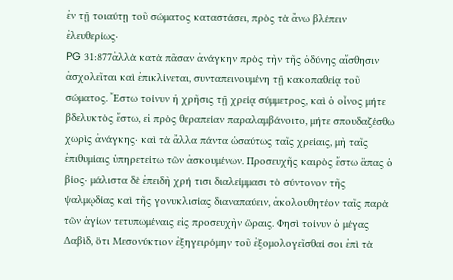ἐν τῇ τοιαύτῃ τοῦ σώματος καταστάσει, πρὸς τὰ ἄνω βλέπειν ἐλευθερίως·
PG 31:877ἀλλὰ κατὰ πᾶσαν ἀνάγκην πρὸς τὴν τῆς ὀδύνης αἴσθησιν ἀσχολεῖται καὶ ἐπικλίνεται, συνταπεινουμένη τῇ κακοπαθείᾳ τοῦ σώματος. Ἔστω τοίνυν ἡ χρῆσις τῇ χρείᾳ σύμμετρος, καὶ ὁ οἶνος μήτε βδελυκτὸς ἔστω, εἰ πρὸς θεραπείαν παραλαμβάνοιτο, μήτε σπουδαζέσθω χωρὶς ἀνάγκης· καὶ τὰ ἄλλα πάντα ὡσαύτως ταῖς χρείαις, μὴ ταῖς ἐπιθυμίαις ὑπηρετείτω τῶν ἀσκουμένων. Προσευχῆς καιρὸς ἔστω ἅπας ὁ βίος· μάλιστα δὲ ἐπειδὴ χρή τισι διαλείμμασι τὸ σύντονον τῆς ψαλμῳδίας καὶ τῆς γονυκλισίας διαναπαύειν, ἀκολουθητέον ταῖς παρὰ τῶν ἁγίων τετυπωμέναις εἰς προσευχὴν ὥραις. Φησὶ τοίνυν ὁ μέγας Δαβὶδ, ὅτι Μεσονύκτιον ἐξηγειρόμην τοῦ ἐξομολογεῖσθαί σοι ἐπὶ τὰ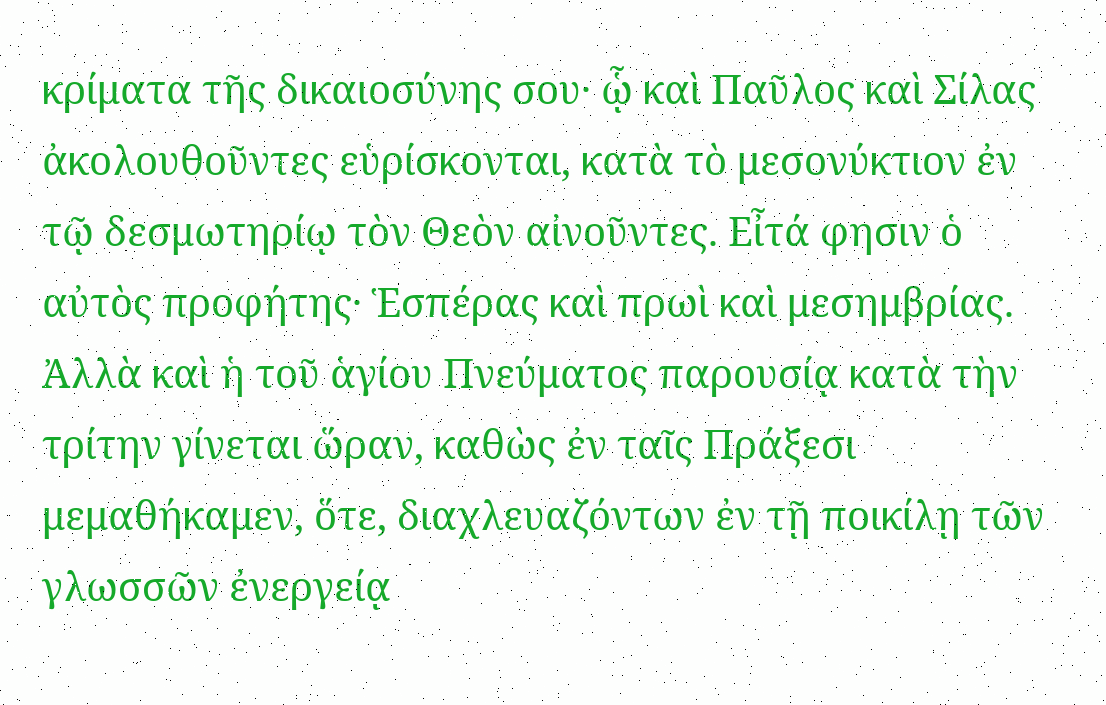κρίματα τῆς δικαιοσύνης σου· ᾧ καὶ Παῦλος καὶ Σίλας ἀκολουθοῦντες εὑρίσκονται, κατὰ τὸ μεσονύκτιον ἐν τῷ δεσμωτηρίῳ τὸν Θεὸν αἰνοῦντες. Εἶτά φησιν ὁ αὐτὸς προφήτης· Ἑσπέρας καὶ πρωὶ καὶ μεσημβρίας. Ἀλλὰ καὶ ἡ τοῦ ἁγίου Πνεύματος παρουσίᾳ κατὰ τὴν τρίτην γίνεται ὥραν, καθὼς ἐν ταῖς Πράξεσι μεμαθήκαμεν, ὅτε, διαχλευαζόντων ἐν τῇ ποικίλῃ τῶν γλωσσῶν ἐνεργείᾳ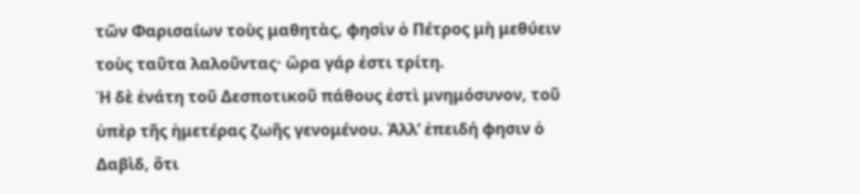τῶν Φαρισαίων τοὺς μαθητὰς, φησὶν ὁ Πέτρος μὴ μεθύειν τοὺς ταῦτα λαλοῦντας· ὥρα γάρ ἐστι τρίτη.
Ἡ δὲ ἐνάτη τοῦ Δεσποτικοῦ πάθους ἐστὶ μνημόσυνον, τοῦ ὑπὲρ τῆς ἡμετέρας ζωῆς γενομένου. Ἀλλ’ ἐπειδή φησιν ὁ Δαβὶδ, ὅτι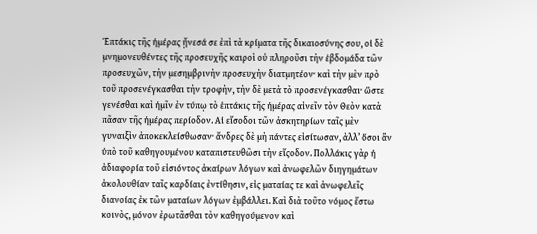Ἑπτάκις τῆς ἡμέρας ᾔνεσά σε ἐπὶ τὰ κρίματα τῆς δικαιοσύνης σου, οἱ δὲ μνημονευθέντες τῆς προσευχῆς καιροὶ οὐ πληροῦσι τὴν ἑβδομάδα τῶν προσευχῶν, τὴν μεσημβρινὴν προσευχὴν διατμητέον· καὶ τὴν μὲν πρὸ τοῦ προσενέγκασθαι τὴν τροφὴν, τὴν δὲ μετὰ τὸ προσενέγκασθαι· ὥστε γενέσθαι καὶ ἡμῖν ἐν τύπῳ τὸ ἑπτάκις τῆς ἡμέρας αἰνεῖν τὸν Θεὸν κατὰ πᾶσαν τῆς ἡμέρας περίοδον. Αἱ εἴσοδοι τῶν ἀσκητηρίων ταῖς μὲν γυναιξὶν ἀποκεκλείσθωσαν· ἄνδρες δὲ μὴ πάντες εἰσίτωσαν, ἀλλ’ ὅσοι ἂν ὑπὸ τοῦ καθηγουμένου καταπιστευθῶσι τὴν εἴςοδον. Πολλάκις γὰρ ἡ ἀδιαφορία τοῦ εἰσιόντος ἀκαίρων λόγων καὶ ἀνωφελῶν διηγημάτων ἀκολουθίαν ταῖς καρδίαις ἐντίθησιν, εἰς ματαίας τε καὶ ἀνωφελεῖς διανοίας ἐκ τῶν ματαίων λόγων ἐμβάλλει. Καὶ διὰ τοῦτο νόμος ἔστω κοινὸς, μόνον ἐρωτᾶσθαι τὸν καθηγούμενον καὶ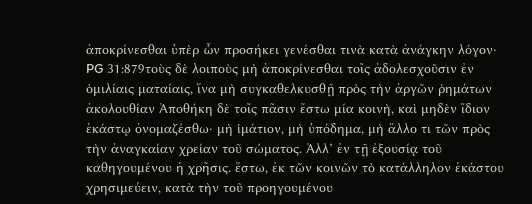ἀποκρίνεσθαι ὑπὲρ ὧν προσήκει γενέσθαι τινὰ κατὰ ἀνάγκην λόγον·
PG 31:879τοὺς δὲ λοιποὺς μὴ ἀποκρίνεσθαι τοῖς ἀδολεσχοῦσιν ἐν ὁμιλίαις ματαίαις, ἵνα μὴ συγκαθελκυσθῇ πρὸς τὴν ἀργῶν ῥημάτων ἀκολουθίαν Ἀποθήκη δὲ τοῖς πᾶσιν ἔστω μία κοινὴ, καὶ μηδὲν ἴδιον ἑκάστῳ ὀνομαζέσθω· μὴ ἱμάτιον, μὴ ὑπόδημα, μὴ ἄλλο τι τῶν πρὸς τὴν ἀναγκαίαν χρείαν τοῦ σώματος. Ἀλλ’ ἐν τῇ ἐξουσίᾳ τοῦ καθηγουμένου ἡ χρῆσις. ἔστω, ἐκ τῶν κοινῶν τὸ κατάλληλον ἑκάστου χρησιμεύειν, κατὰ τὴν τοῦ προηγουμένου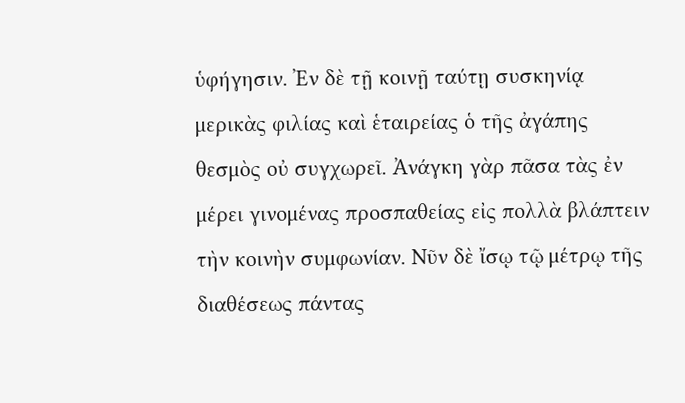ὑφήγησιν. Ἐν δὲ τῇ κοινῇ ταύτῃ συσκηνίᾳ μερικὰς φιλίας καὶ ἑταιρείας ὁ τῆς ἀγάπης θεσμὸς οὐ συγχωρεῖ. Ἀνάγκη γὰρ πᾶσα τὰς ἐν μέρει γινομένας προσπαθείας εἰς πολλὰ βλάπτειν τὴν κοινὴν συμφωνίαν. Νῦν δὲ ἴσῳ τῷ μέτρῳ τῆς διαθέσεως πάντας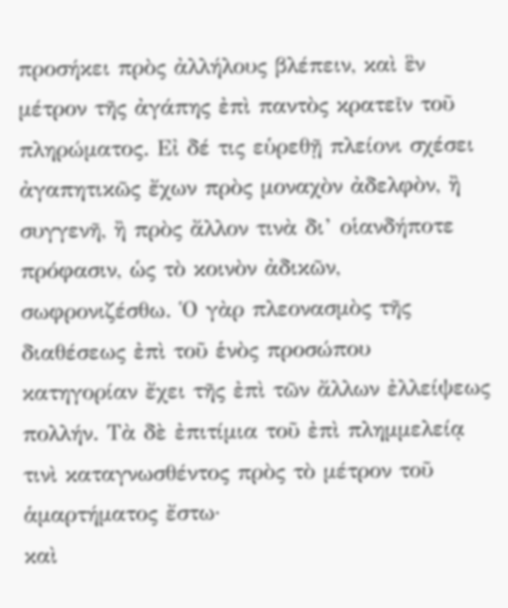προσήκει πρὸς ἀλλήλους βλέπειν, καὶ ἓν μέτρον τῆς ἀγάπης ἐπὶ παντὸς κρατεῖν τοῦ πληρώματος. Εἰ δέ τις εὑρεθῇ πλείονι σχέσει ἀγαπητικῶς ἔχων πρὸς μοναχὸν ἀδελφὸν, ἢ συγγενῆ, ἢ πρὸς ἄλλον τινὰ δι’ οἱανδήποτε πρόφασιν, ὡς τὸ κοινὸν ἀδικῶν, σωφρονιζέσθω. Ὁ γὰρ πλεονασμὸς τῆς διαθέσεως ἐπὶ τοῦ ἑνὸς προσώπου κατηγορίαν ἔχει τῆς ἐπὶ τῶν ἄλλων ἐλλείψεως πολλήν. Τὰ δὲ ἐπιτίμια τοῦ ἐπὶ πλημμελείᾳ τινὶ καταγνωσθέντος πρὸς τὸ μέτρον τοῦ ἁμαρτήματος ἔστω·
καὶ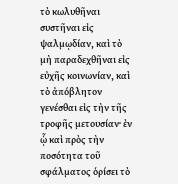τὸ κωλυθῆναι συστῆναι εἰς ψαλμῳδίαν, καὶ τὸ μὴ παραδεχθῆναι εἰς εὐχῆς κοινωνίαν, καὶ τὸ ἀπόβλητον γενέσθαι εἰς τὴν τῆς τροφῆς μετουσίαν· ἐν ᾧ καὶ πρὸς τὴν ποσότητα τοῦ σφάλματος ὁρίσει τὸ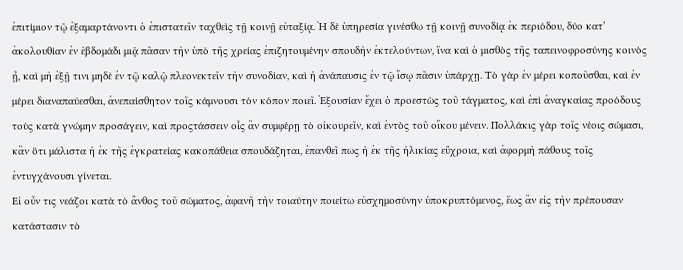ἐπιτίμιον τῷ ἐξαμαρτάνοντι ὁ ἐπιστατεῖν ταχθεὶς τῇ κοινῇ εὐταξίᾳ. Ἡ δὲ ὑπηρεσία γινέσθω τῇ κοινῇ συνοδίᾳ ἐκ περιόδου, δύο κατ’ ἀκολουθίαν ἐν ἑβδομάδι μιᾷ πᾶσαν τὴν ὑπὸ τῆς χρείας ἐπιζητουμένην σπουδὴν ἐκτελούντων, ἵνα καὶ ὁ μισθὸς τῆς ταπεινοφροσύνης κοινὸς ᾖ, καὶ μὴ ἐξῇ τινι μηδὲ ἐν τῷ καλῷ πλεονεκτεῖν τὴν συνοδίαν, καὶ ἡ ἀνάπαυσις ἐν τῷ ἴσῳ πᾶσιν ὑπάρχῃ. Τὸ γὰρ ἐν μέρει κοποῦσθαι, καὶ ἐν μέρει διαναπαύεσθαι, ἀνεπαίσθητον τοῖς κάμνουσι τὸν κόπον ποιεῖ. Ἐξουσίαν ἔχει ὁ προεστὼς τοῦ τάγματος, καὶ ἐπὶ ἀναγκαίας προόδους τοὺς κατὰ γνώμην προσάγειν, καὶ προςτάσσειν οἷς ἂν συμφέρῃ τὸ οἰκουρεῖν, καὶ ἐντὸς τοῦ οἴκου μένειν. Πολλάκις γὰρ τοῖς νέοις σώμασι, κἂν ὅτι μάλιστα ἡ ἐκ τῆς ἐγκρατείας κακοπάθεια σπουδάζηται, ἐπανθεῖ πως ἡ ἐκ τῆς ἡλικίας εὔχροια, καὶ ἀφορμὴ πάθους τοῖς ἐντυγχάνουσι γίνεται.
Εἰ οὖν τις νεάζοι κατὰ τὸ ἄνθος τοῦ σώματος, ἀφανῆ τὴν τοιαύτην ποιείτω εὐσχημοσύνην ὑποκρυπτόμενος, ἕως ἂν εἰς τὴν πρέπουσαν κατάστασιν τὸ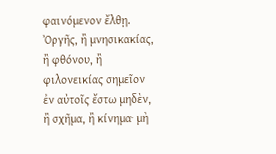φαινόμενον ἔλθῃ. Ὀργῆς, ἢ μνησικακίας, ἢ φθόνου, ἢ φιλονεικίας σημεῖον ἐν αὐτοῖς ἔστω μηδὲν, ἢ σχῆμα, ἢ κίνημα· μὴ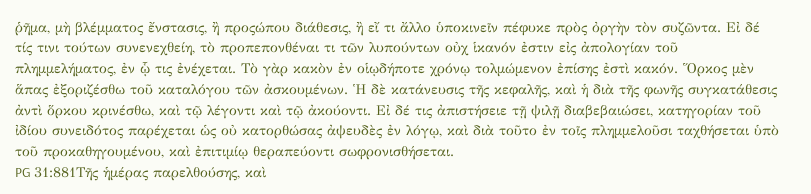ῥῆμα, μὴ βλέμματος ἔνστασις, ἢ προςώπου διάθεσις, ἢ εἴ τι ἄλλο ὑποκινεῖν πέφυκε πρὸς ὀργὴν τὸν συζῶντα. Εἰ δέ τίς τινι τούτων συνενεχθείη, τὸ προπεπονθέναι τι τῶν λυπούντων οὐχ ἱκανόν ἐστιν εἰς ἀπολογίαν τοῦ πλημμελήματος, ἐν ᾧ τις ἐνέχεται. Τὸ γὰρ κακὸν ἐν οἱῳδήποτε χρόνῳ τολμώμενον ἐπίσης ἐστὶ κακόν. Ὅρκος μὲν ἅπας ἐξοριζέσθω τοῦ καταλόγου τῶν ἀσκουμένων. Ἡ δὲ κατάνευσις τῆς κεφαλῆς, καὶ ἡ διὰ τῆς φωνῆς συγκατάθεσις ἀντὶ ὅρκου κρινέσθω, καὶ τῷ λέγοντι καὶ τῷ ἀκούοντι. Εἰ δέ τις ἀπιστήσειε τῇ ψιλῇ διαβεβαιώσει, κατηγορίαν τοῦ ἰδίου συνειδότος παρέχεται ὡς οὐ κατορθώσας ἀψευδὲς ἐν λόγῳ, καὶ διὰ τοῦτο ἐν τοῖς πλημμελοῦσι ταχθήσεται ὑπὸ τοῦ προκαθηγουμένου, καὶ ἐπιτιμίῳ θεραπεύοντι σωφρονισθήσεται.
PG 31:881Τῆς ἡμέρας παρελθούσης, καὶ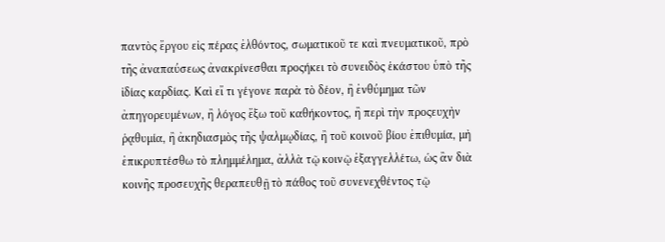παντὸς ἔργου εἰς πέρας ἐλθόντος, σωματικοῦ τε καὶ πνευματικοῦ, πρὸ τῆς ἀναπαύσεως ἀνακρίνεσθαι προςήκει τὸ συνειδὸς ἑκάστου ὑπὸ τῆς ἰδίας καρδίας. Καὶ εἴ τι γέγονε παρὰ τὸ δέον, ἢ ἐνθύμημα τῶν ἀπηγορευμένων, ἢ λόγος ἔξω τοῦ καθήκοντος, ἢ περὶ τὴν προςευχὴν ῥᾳθυμία, ἢ ἀκηδιασμὸς τῆς ψαλμῳδίας, ἢ τοῦ κοινοῦ βίου ἐπιθυμία, μὴ ἐπικρυπτέσθω τὸ πλημμέλημα, ἀλλὰ τῷ κοινῷ ἐξαγγελλέτω, ὡς ἂν διὰ κοινῆς προσευχῆς θεραπευθῇ τὸ πάθος τοῦ συνενεχθέντος τῷ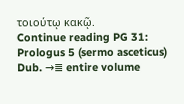τοιούτῳ κακῷ.
Continue reading PG 31: Prologus 5 (sermo asceticus) Dub. →≣ entire volume